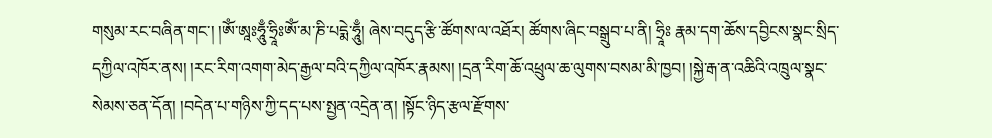གསུམ་རང་བཞིན་གང་། །ཨོཾ་ཨཱཿཧཱུྃ་ཧྲཱིཿཨོཾ་མ་ཎི་པདྨེ་ཧཱུྃ། ཞེས་བདུད་རྩི་ཚོགས་ལ་འཐོར། ཚོགས་ཞིང་བསྒྲུབ་པ་ནི། ཧྲཱིཿ རྣམ་དག་ཆོས་དབྱིངས་སྣང་སྲིད་དཀྱིལ་འཁོར་ནས། །རང་རིག་འགག་མེད་རྒྱལ་བའི་དཀྱིལ་འཁོར་རྣམས། །དྲན་རིག་ཆོ་འཕྲུལ་ཆ་ལུགས་བསམ་མི་ཁྱབ། །སྐྱེ་རྒ་ན་འཆིའི་འཁྲུལ་སྣང་སེམས་ཅན་དོན། །བདེན་པ་གཉིས་ཀྱི་དད་པས་སྤྱན་འདྲེན་ན། །སྟོང་ཉིད་རྩལ་རྫོགས་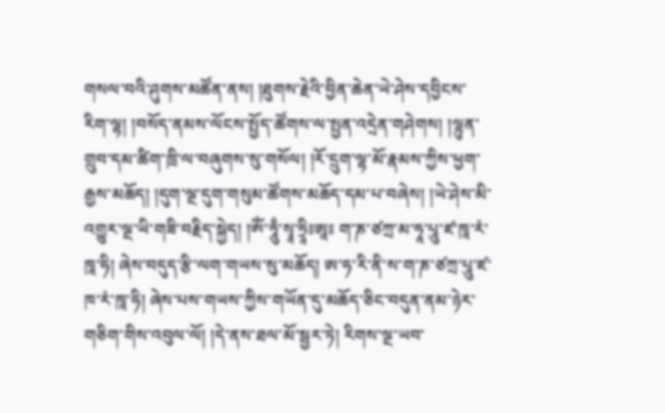གསལ་བའི་ཤུགས་མཚོན་ནས། །ཐུགས་རྗེའི་བྱིན་ཆེན་ཡེ་ཤེས་དབྱིངས་རིག་ལྷ། །བསོད་ནམས་ལོངས་སྤྱོད་ཚོགས་ལ་སྤྱན་འདྲེན་གཤེགས། །ལྷུན་གྲུབ་དམ་ཚིག་ཁྲི་ལ་བཞུགས་སུ་གསོལ། །རོ་དྲུག་ལྷ་མོ་རྣམས་ཀྱིས་ཕྱག་རྒྱས་མཆོད། །དུག་ལྔ་དུག་གསུམ་ཚོགས་མཆོད་དམ་པ་བཞེས། །ཡེ་ཤེས་མི་འགྱུར་ལྔ་ཡི་གཟི་བརྗིད་སྐྱེད། །ཨོཾ་ཧཱུྃ་སྭཱ་ཧྲཱིཿཨཱཿ ག་ཎ་ཙཀྲ་མ་ཧཱ་པཱུ་ཛ་ཁཱ་རཾ་ཁཱ་ཧི། ཞེས་བདུད་རྩི་ལག་གཡས་སུ་མཆོད། ཨ་ཧ་རི་ནི་ས་ག་ཎ་ཙཀྲ་པཱུ་ཛ་ཁ་རཾ་ཁཱ་ཧི། ཞེས་པས་གཡས་ཀྱིས་གཡོན་དུ་མཆོད་ཅིང་བདུན་ནམ་ཉེར་གཅིག་གིས་འབུལ་ལོ། །དེ་ནས་ཐལ་མོ་སྦྱར་ཏེ། རིགས་ལྔ་ཡབ་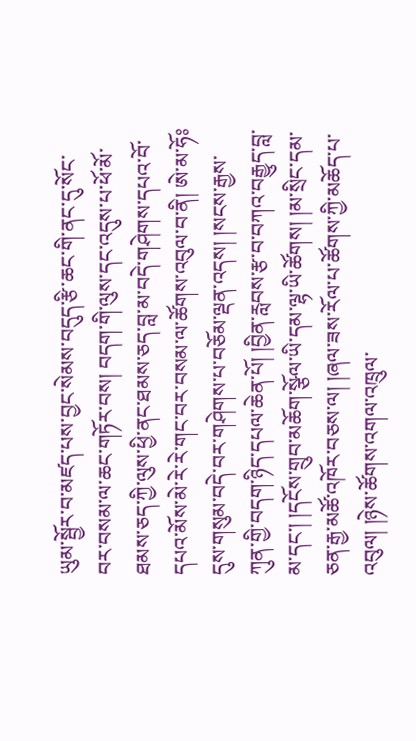ཡུམ་སྦྱོར་བ་མཛད་པས་བྱང་སེམས་བདུད་རྩི་ཆང་གི་ནང་དུ་སོང་བར་བསམ་ལ་ཆང་གཏོར་བས། བདག་གི་ལུས་དང་འདུས་པ་ཕོ་མོ་ཐམས་ཅད་ཀྱི་ལུས་ཕྱི་ནང་ཐམས་ཅད་བླ་མ་བདེ་གཤེགས་དཔའ་བོ་དཔའ་མོས་མེ་རེ་རེ་གང་བར་བསམ་ལ་ཚོགས་འབུལ་བ་ནི། ཨེ་མ་ཧོཿ དུས་གསུམ་བདེ་བར་གཤེགས་པ་བཅོམ་ལྡན་འདས། །སངས་རྒྱས་ཀུན་གྱི་བདག་ཉིད་དཔལ་ཆེན་པོ། །བྱིན་རླབས་རྩ་བ་བཀའ་བརྒྱུད་བླ་མ་དང་། །དངོས་གྲུབ་མཆོག་སྩོལ་ཡི་དམ་ལྷ་ཡི་ཚོགས། །མ་སྲིང་དམ་ཅན་རྒྱ་མཚོ་འཁོར་བཅས་ལ། །ཞལ་ཟས་རོལ་པ་ཚོགས་ཀྱི་མཆོད་པ་འབུལ། །ཉེས་ཚོགས་འགལ་འཁྲུལ་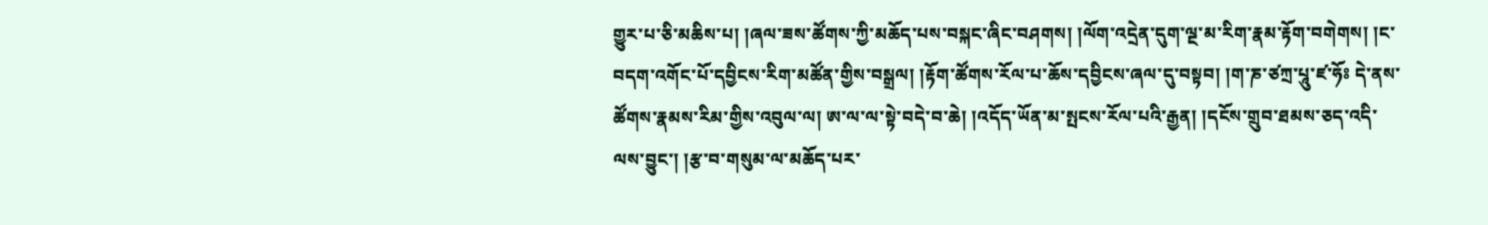གྱུར་པ་ཅི་མཆིས་པ། །ཞལ་ཟས་ཚོགས་ཀྱི་མཆོད་པས་བསྐང་ཞིང་བཤགས། །ལོག་འདྲེན་དུག་ལྔ་མ་རིག་རྣམ་རྟོག་བགེགས། །ང་བདག་འགོང་པོ་དབྱིངས་རིག་མཚོན་གྱིས་བསྒྲལ། །རྟོག་ཚོགས་རོལ་པ་ཆོས་དབྱིངས་ཞལ་དུ་བསྟབ། །ག་ཎ་ཙཀྲ་པཱུ་ཛ་ཧོཿ དེ་ནས་ཚོགས་རྣམས་རིམ་གྱིས་འབུལ་ལ། ཨ་ལ་ལ་སྟེ་བདེ་བ་ཆེ། །འདོད་ཡོན་མ་སྤངས་རོལ་པའི་རྒྱན། །དངོས་གྲུབ་ཐམས་ཅད་འདི་ལས་བྱུང་། །རྩ་བ་གསུམ་ལ་མཆོད་པར་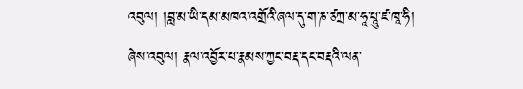འབུལ། །བླ་མ་ཡི་དམ་མཁའ་འགྲོའི་ཞལ་དུ་ག་ཎ་ཙཀྲ་མ་ཧཱ་པཱུ་ཛ་ཁཱ་ཧི། ཞེས་འབུལ། རྣལ་འབྱོར་པ་རྣམས་ཀྱང་བརྡ་དང་བརྡའི་ལན་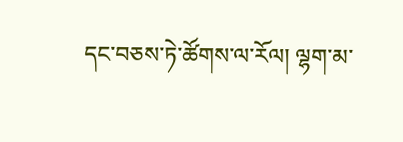དང་བཅས་ཏེ་ཚོགས་ལ་རོལ། ལྷག་མ་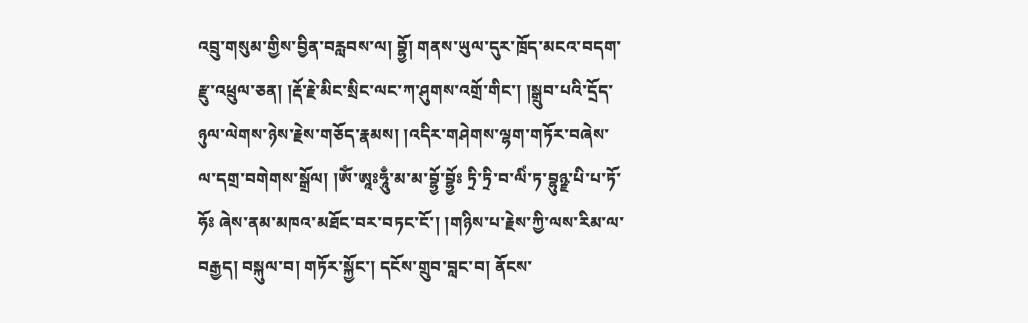འབྲུ་གསུམ་གྱིས་བྱིན་བརླབས་ལ། བྷྱོ། གནས་ཡུལ་དུར་ཁྲོད་མངའ་བདག་རྫུ་འཕྲུལ་ཅན། །རྡོ་རྗེ་མིང་སྲིང་ལང་ཀ་ཤུགས་འགྲོ་གིང་། །སྒྲུབ་པའི་དྲོད་ཉུལ་ལེགས་ཉེས་རྗེས་གཅོད་རྣམས། །འདིར་གཤེགས་ལྷག་གཏོར་བཞེས་ལ་དགྲ་བགེགས་སྒྲོལ། །ཨོཾ་ཨཱཿཧཱུྃ་མ་མ་བྷྱོ་བྷྱོཿ ཏྲི་ཏྲི་བ་ལིཾ་ཏ་བྷུཉྫ་པི་པ་ཏོ་ཧོཿ ཞེས་ནམ་མཁའ་མཐོང་བར་བཏང་ངོ་། །གཉིས་པ་རྗེས་ཀྱི་ལས་རིམ་ལ་བརྒྱད། བསྐུལ་བ། གཏོར་སྐྱོང་། དངོས་གྲུབ་བླང་བ། ནོངས་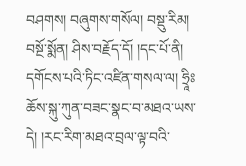བཤགས། བཞུགས་གསོལ། བསྡུ་རིམ། བསྔོ་སྨོན། ཤིས་བརྗོད་དོ། །དང་པོ་ནི། དགོངས་པའི་ཏིང་འཛིན་གསལ་ལ། ཧྲཱིཿ ཆོས་སྐུ་ཀུན་བཟང་སྣང་བ་མཐའ་ཡས་དེ། །རང་རིག་མཐའ་བྲལ་ལྟ་བའི་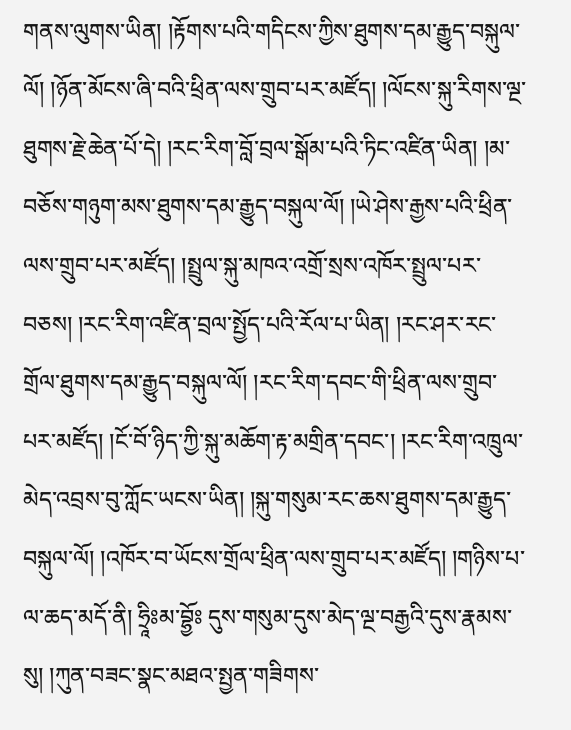གནས་ལུགས་ཡིན། །རྟོགས་པའི་གདིངས་ཀྱིས་ཐུགས་དམ་རྒྱུད་བསྐུལ་ལོ། །ཉོན་མོངས་ཞི་བའི་ཕྲིན་ལས་གྲུབ་པར་མཛོད། །ལོངས་སྐུ་རིགས་ལྔ་ཐུགས་རྗེ་ཆེན་པོ་དེ། །རང་རིག་བློ་བྲལ་སྒོམ་པའི་ཏིང་འཛིན་ཡིན། །མ་བཅོས་གཉུག་མས་ཐུགས་དམ་རྒྱུད་བསྐུལ་ལོ། །ཡེ་ཤེས་རྒྱས་པའི་ཕྲིན་ལས་གྲུབ་པར་མཛོད། །སྤྲུལ་སྐུ་མཁའ་འགྲོ་སྲས་འཁོར་སྤྲུལ་པར་བཅས། །རང་རིག་འཛིན་བྲལ་སྤྱོད་པའི་རོལ་པ་ཡིན། །རང་ཤར་རང་གྲོལ་ཐུགས་དམ་རྒྱུད་བསྐུལ་ལོ། །རང་རིག་དབང་གི་ཕྲིན་ལས་གྲུབ་པར་མཛོད། །ངོ་བོ་ཉིད་ཀྱི་སྐུ་མཆོག་རྟ་མགྲིན་དབང་། །རང་རིག་འཁྲུལ་མེད་འབྲས་བུ་ཀློང་ཡངས་ཡིན། །སྐུ་གསུམ་རང་ཆས་ཐུགས་དམ་རྒྱུད་བསྐུལ་ལོ། །འཁོར་བ་ཡོངས་གྲོལ་ཕྲིན་ལས་གྲུབ་པར་མཛོད། །གཉིས་པ་ལ་ཆད་མདོ་ནི། ཧྲཱིཿམ་བྷྱོཿ དུས་གསུམ་དུས་མེད་ལྔ་བརྒྱའི་དུས་རྣམས་སུ། །ཀུན་བཟང་སྣང་མཐའ་སྤྱན་གཟིགས་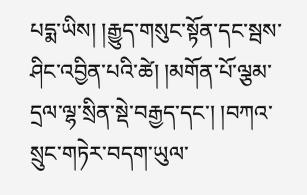པདྨ་ཡིས། །རྒྱུད་གསུང་སྟོན་དང་སྦས་ཤིང་འབྱིན་པའི་ཚེ། །མགོན་པོ་ལྕམ་དྲལ་ལྷ་སྲིན་སྡེ་བརྒྱད་དང་། །བཀའ་སྲུང་གཏེར་བདག་ཡུལ་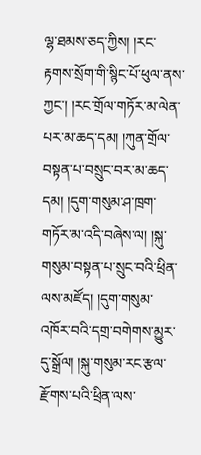ལྷ་ཐམས་ཅད་ཀྱིས། །རང་རྟགས་སྲོག་གི་སྙིང་པོ་ཕུལ་ནས་ཀྱང་། །རང་གྲོལ་གཏོར་མ་ལེན་པར་མ་ཆད་དམ། །ཀུན་གྲོལ་བསྟན་པ་བསྲུང་བར་མ་ཆད་དམ། །དུག་གསུམ་ཤ་ཁྲག་གཏོར་མ་འདི་བཞེས་ལ། །སྐུ་གསུམ་བསྟན་པ་སྲུང་བའི་ཕྲིན་ལས་མཛོད། །དུག་གསུམ་འཁོར་བའི་དགྲ་བགེགས་མྱུར་དུ་སྒྲོལ། །སྐུ་གསུམ་རང་རྩལ་རྫོགས་པའི་ཕྲིན་ལས་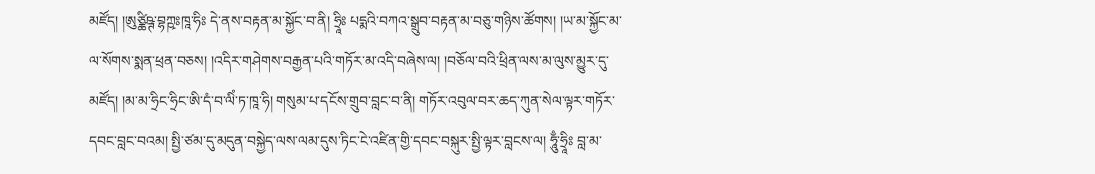མཛོད། །ཨུཙྪིཥྚ་བྷཀྵཿཁཱ་ཧིཿ དེ་ནས་བརྟན་མ་སྐྱོང་བ་ནི། ཧྲཱིཿ པདྨའི་བཀའ་སྒྲུབ་བརྟན་མ་བཅུ་གཉིས་ཚོགས། །ཡ་མ་སྐྱོང་མ་ལ་སོགས་སྨན་ཕྲན་བཅས། །འདིར་གཤེགས་བརྒྱན་པའི་གཏོར་མ་འདི་བཞེས་ལ། །བཅོལ་བའི་ཕྲིན་ལས་མ་ལུས་མྱུར་དུ་མཛོད། །མ་མ་ཧྲིང་ཧྲིང་ཨི་དཾ་བ་ལིཾ་ཏ་ཁཱ་ཧི། གསུམ་པ་དངོས་གྲུབ་བླང་བ་ནི། གཏོར་འབུལ་བར་ཆད་ཀུན་སེལ་ལྟར་གཏོར་དབང་བླང་བའམ། སྤྱི་ཙམ་དུ་མདུན་བསྐྱེད་ལས་ལམ་དུས་ཏིང་ངེ་འཛིན་གྱི་དབང་བསྐུར་སྤྱི་ལྟར་བླངས་ལ། ཧཱུྃ་ཧྲཱིཿ བླ་མ་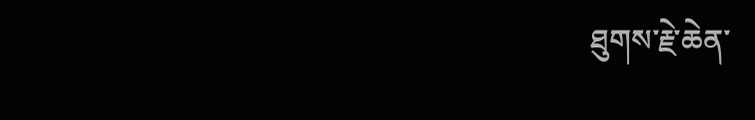ཐུགས་རྗེ་ཆེན་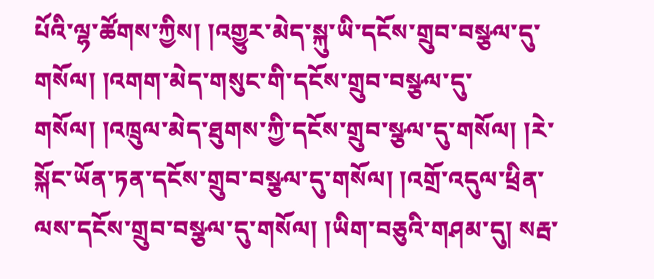པོའི་ལྷ་ཚོགས་ཀྱིས། །འགྱུར་མེད་སྐུ་ཡི་དངོས་གྲུབ་བསྩལ་དུ་གསོལ། །འགག་མེད་གསུང་གི་དངོས་གྲུབ་བསྩལ་དུ་གསོལ། །འཁྲུལ་མེད་ཐུགས་ཀྱི་དངོས་གྲུབ་སྩལ་དུ་གསོལ། །རེ་སྐོང་ཡོན་ཏན་དངོས་གྲུབ་བསྩལ་དུ་གསོལ། །འགྲོ་འདུལ་ཕྲིན་ལས་དངོས་གྲུབ་བསྩལ་དུ་གསོལ། །ཡིག་བཅུའི་གཤམ་དུ། སརྦ་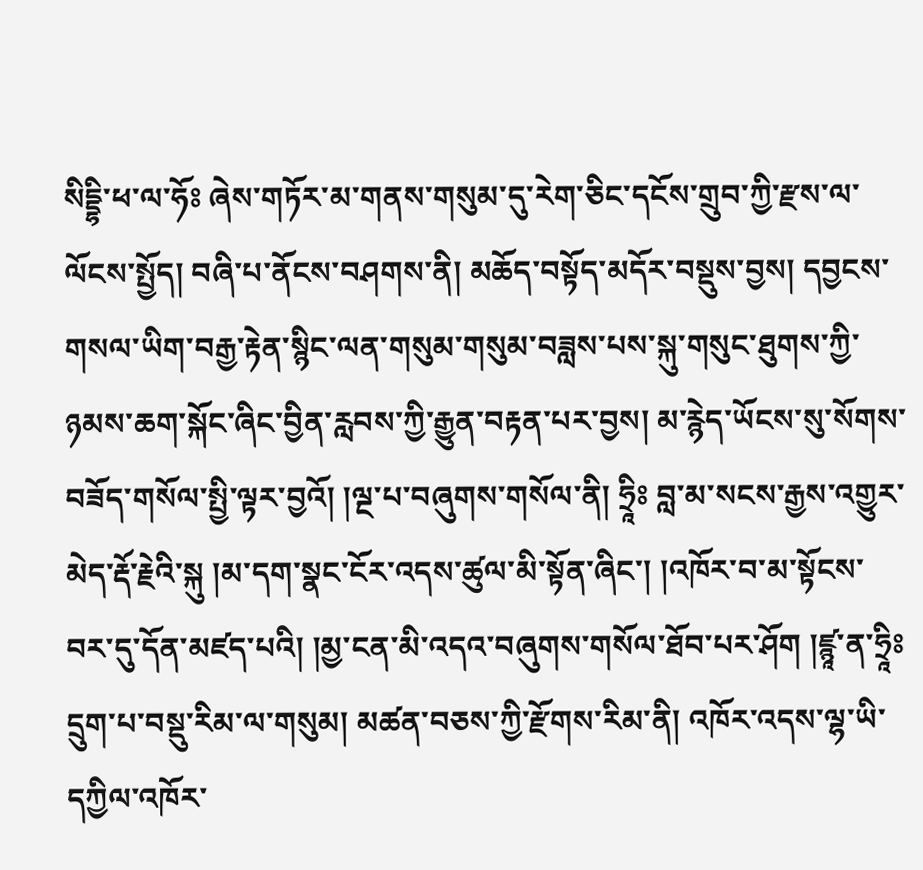སིདྡྷི་ཕ་ལ་ཧོཿ ཞེས་གཏོར་མ་གནས་གསུམ་དུ་རེག་ཅིང་དངོས་གྲུབ་ཀྱི་རྫས་ལ་ལོངས་སྤྱོད། བཞི་པ་ནོངས་བཤགས་ནི། མཆོད་བསྟོད་མདོར་བསྡུས་བྱས། དབྱངས་གསལ་ཡིག་བརྒྱ་རྟེན་སྙིང་ལན་གསུམ་གསུམ་བཟླས་པས་སྐུ་གསུང་ཐུགས་ཀྱི་ཉམས་ཆག་སྐོང་ཞིང་བྱིན་རླབས་ཀྱི་རྒྱུན་བརྟན་པར་བྱས། མ་རྙེད་ཡོངས་སུ་སོགས་བཟོད་གསོལ་སྤྱི་ལྟར་བྱའོ། །ལྔ་པ་བཞུགས་གསོལ་ནི། ཧྲཱིཿ བླ་མ་སངས་རྒྱས་འགྱུར་མེད་རྡོ་རྗེའི་སྐུ །མ་དག་སྣང་ངོར་འདས་ཚུལ་མི་སྟོན་ཞིང་། །འཁོར་བ་མ་སྟོངས་བར་དུ་དོན་མཛད་པའི། །མྱ་ངན་མི་འདའ་བཞུགས་གསོལ་ཐོབ་པར་ཤོག །ཛྙཱ་ན་ཧྲཱིཿ དྲུག་པ་བསྡུ་རིམ་ལ་གསུམ། མཚན་བཅས་ཀྱི་རྫོགས་རིམ་ནི། འཁོར་འདས་ལྷ་ཡི་དཀྱིལ་འཁོར་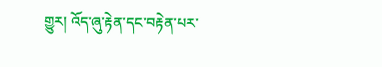གྱུར། འོད་ཞུ་རྟེན་དང་བརྟེན་པར་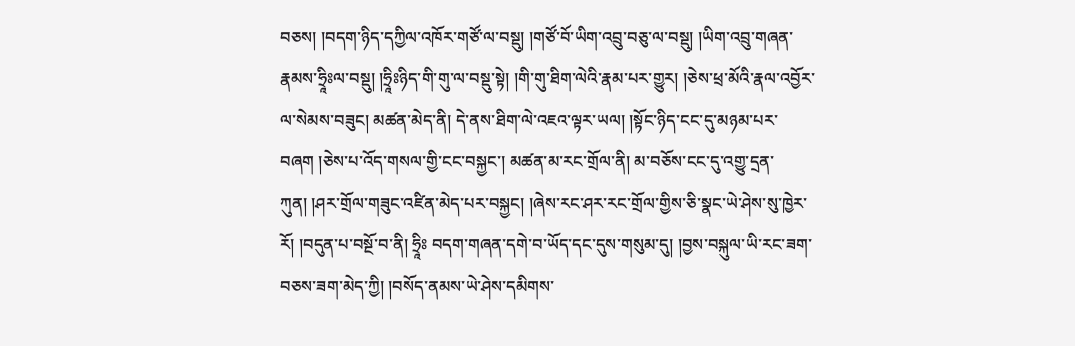བཅས། །བདག་ཉིད་དཀྱིལ་འཁོར་གཙོ་ལ་བསྡུ། །གཙོ་བོ་ཡིག་འབྲུ་བཅུ་ལ་བསྡུ། །ཡིག་འབྲུ་གཞན་རྣམས་ཧྲཱིཿལ་བསྡུ། །ཧྲཱིཿཉིད་གི་གུ་ལ་བསྡུ་སྟེ། །གི་གུ་ཐིག་ལེའི་རྣམ་པར་གྱུར། །ཅེས་ཕྲ་མོའི་རྣལ་འབྱོར་ལ་སེམས་བཟུང། མཚན་མེད་ནི། དེ་ནས་ཐིག་ལེ་འཇའ་ལྟར་ཡལ། །སྟོང་ཉིད་ངང་དུ་མཉམ་པར་བཞག །ཅེས་པ་འོད་གསལ་གྱི་ངང་བསྐྱང་། མཚན་མ་རང་གྲོལ་ནི། མ་བཅོས་ངང་དུ་འགྱུ་དྲན་ཀུན། །ཤར་གྲོལ་གཟུང་འཛིན་མེད་པར་བསྐྱང། །ཞེས་རང་ཤར་རང་གྲོལ་གྱིས་ཅི་སྣང་ཡེ་ཤེས་སུ་ཁྱེར་རོ། །བདུན་པ་བསྔོ་བ་ནི། ཧྲཱིཿ བདག་གཞན་དགེ་བ་ཡོད་དང་དུས་གསུམ་དུ། །བྱས་བསྐུལ་ཡི་རང་ཟག་བཅས་ཟག་མེད་ཀྱི། །བསོད་ནམས་ཡེ་ཤེས་དམིགས་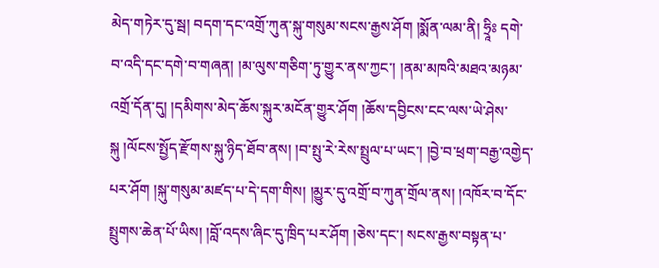མེད་གཏེར་དུ་སྦ། བདག་དང་འགྲོ་ཀུན་སྐུ་གསུམ་སངས་རྒྱས་ཤོག །སྨོན་ལམ་ནི། ཧྲཱིཿ དགེ་བ་འདི་དང་དགེ་བ་གཞན། །མ་ལུས་གཅིག་ཏུ་གྱུར་ནས་ཀྱང་། །ནམ་མཁའི་མཐའ་མཉམ་འགྲོ་དོན་དུ། །དམིགས་མེད་ཆོས་སྐུར་མངོན་གྱུར་ཤོག །ཆོས་དབྱིངས་ངང་ལས་ཡེ་ཤེས་སྐུ །ལོངས་སྤྱོད་རྫོགས་སྐུ་ཉིད་ཐོབ་ནས། །བ་སྤུ་རེ་རེས་སྤྲུལ་པ་ཡང་། །བྱེ་བ་ཕྲག་བརྒྱ་འགྱེད་པར་ཤོག །སྐུ་གསུམ་མཛད་པ་དེ་དག་གིས། །མྱུར་དུ་འགྲོ་བ་ཀུན་གྲོལ་ནས། །འཁོར་བ་དོང་སྤྲུགས་ཆེན་པོ་ཡིས། །བློ་འདས་ཞིང་དུ་ཁྲིད་པར་ཤོག །ཅེས་དང་། སངས་རྒྱས་བསྟན་པ་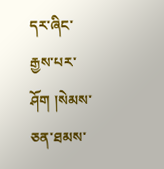དར་ཞིང་རྒྱས་པར་ཤོག །སེམས་ཅན་ཐམས་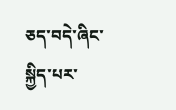ཅད་བདེ་ཞིང་སྐྱིད་པར་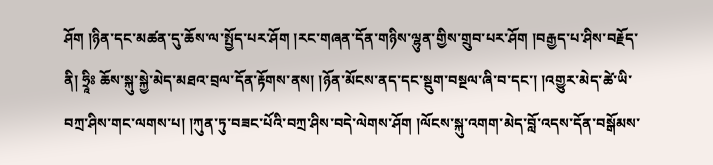ཤོག །ཉིན་དང་མཚན་དུ་ཆོས་ལ་སྤྱོད་པར་ཤོག །རང་གཞན་དོན་གཉིས་ལྷུན་གྱིས་གྲུབ་པར་ཤོག །བརྒྱད་པ་ཤིས་བརྗོད་ནི། ཧྲཱིཿ ཆོས་སྐུ་སྐྱེ་མེད་མཐའ་བྲལ་དོན་རྟོགས་ནས། །ཉོན་མོངས་ནད་དང་སྡུག་བསྔལ་ཞི་བ་དང་། །འགྱུར་མེད་ཚེ་ཡི་བཀྲ་ཤིས་གང་ལགས་པ། །ཀུན་ཏུ་བཟང་པོའི་བཀྲ་ཤིས་བདེ་ལེགས་ཤོག །ལོངས་སྐུ་འགག་མེད་བློ་འདས་དོན་བསྒོམས་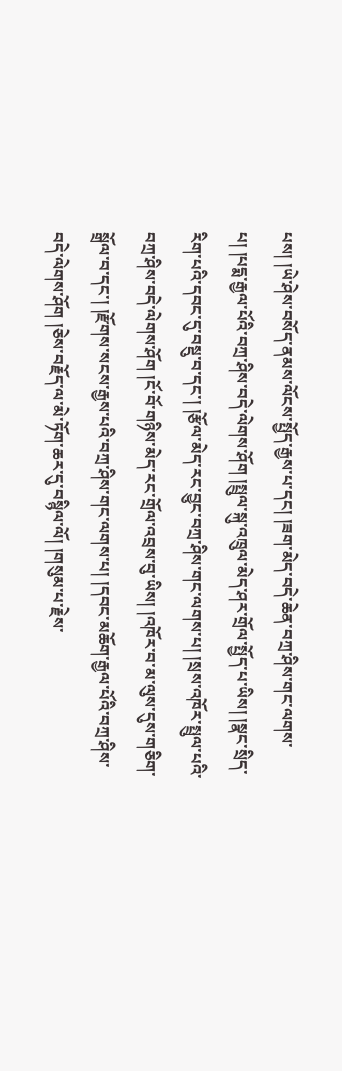པས། །ཡེ་ཤེས་བསོད་ནམས་ལོངས་སྤྱོད་རྒྱས་པ་དང། །ཟག་མེད་བདེ་ཆེན་བཀྲ་ཤིས་གང་ལགས་པ། །པདྨ་རྒྱལ་པོའི་བཀྲ་ཤིས་བདེ་ལེགས་ཤོག །སྤྲུལ་སྐུ་འཁྲུལ་མེད་ཤར་གྲོལ་སྤྱོད་པ་ཡིས། །སྣང་སྲིད་རིག་པའི་དབང་དུ་བསྡུ་བ་དང་། །རྩོལ་མེད་རང་བྱུང་བཀྲ་ཤིས་གང་ལགས་པ། །སྲས་འཁོར་སྤྲུལ་པའི་བཀྲ་ཤིས་བདེ་ལེགས་ཤོག །ངོ་བོ་གཉིས་མེད་རང་གྲོལ་འབྲས་བུ་ཡིས། །འཁོར་བ་མ་ལུས་དུས་གཅིག་སྒྲོལ་བ་དང་། །རྫོགས་སངས་རྒྱས་པའི་བཀྲ་ཤིས་གང་ལགས་པ། །དབང་མཆོག་རྒྱལ་པོའི་བཀྲ་ཤིས་བདེ་ལེགས་ཤོག །ཅེས་བརྗོད་ལ་མེ་ཏོག་ཆར་དུ་བསྙིལ་ལོ། །གསུམ་པ་རྗེས་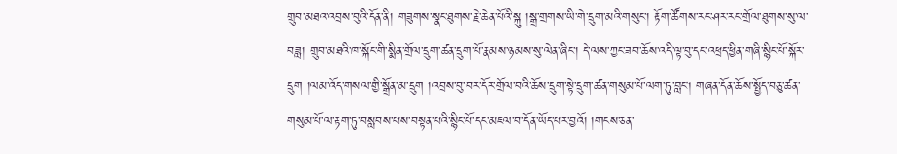གྲུབ་མཐའ་འབྲས་བུའི་དོན་ནི། གཟུགས་སྣང་ཐུགས་རྗེ་ཆེན་པོའི་སྐུ །སྒྲ་གྲགས་ཡི་གེ་དྲུག་མའི་གསུང་། རྟོག་ཚོགས་རང་ཤར་རང་གྲོལ་ཐུགས་སུ་ལ་བཟླ། གྲུབ་མཐའི་ཁ་སྐོང་གི་སྨིན་གྲོལ་དྲུག་ཚན་དྲུག་པོ་རྣམས་ཉམས་སུ་ལེན་ཞིང་། དེ་ལས་ཀྱང་ཟབ་ཆོས་འདི་ལྟ་བུ་དང་འཕྲད་ཕྱིན་གཞི་སྙིང་པོ་སྐོར་དྲུག །ལམ་འོད་གསལ་གྱི་སྒྲོན་མ་དྲུག །འབྲས་བུ་བར་དོར་གྲོལ་བའི་ཆོས་དྲུག་སྟེ་དྲུག་ཚན་གསུམ་པོ་ལག་ཏུ་བླང། གཞན་དོན་ཆོས་སྤྱོད་བཅུ་ཚན་གསུམ་པོ་ལ་རྟག་ཏུ་བསླབས་པས་བསྟན་པའི་སྙིང་པོ་དང་མཇལ་བ་དོན་ཡོད་པར་བྱའོ། །གངས་ཅན་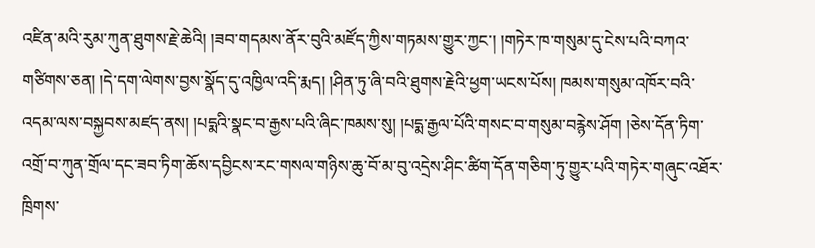འཛིན་མའི་རུམ་ཀུན་ཐུགས་རྗེ་ཆེའི། །ཟབ་གདམས་ནོར་བུའི་མཛོད་ཀྱིས་གཏམས་གྱུར་ཀྱང་། །གཏེར་ཁ་གསུམ་དུ་ངེས་པའི་བཀའ་གཙིགས་ཅན། །དེ་དག་ལེགས་བྱས་སྣོད་དུ་འཁྱིལ་འདི་རྨད། །ཤིན་ཏུ་ཞི་བའི་ཐུགས་རྗེའི་ཕྱག་ཡངས་པོས། ཁམས་གསུམ་འཁོར་བའི་འདམ་ལས་བསྐྱབས་མཛད་ནས། །པདྨའི་སྣང་བ་རྒྱས་པའི་ཞིང་ཁམས་སུ། །པདྨ་རྒྱལ་པོའི་གསང་བ་གསུམ་བརྙེས་ཤོག །ཅེས་དོན་ཏིག་འགྲོ་བ་ཀུན་གྲོལ་དང་ཟབ་ཏིག་ཆོས་དབྱིངས་རང་གསལ་གཉིས་ཆུ་བོ་མ་བུ་འདྲེས་ཤིང་ཚིག་དོན་གཅིག་ཏུ་གྱུར་པའི་གཏེར་གཞུང་འཐོར་ཁྲིགས་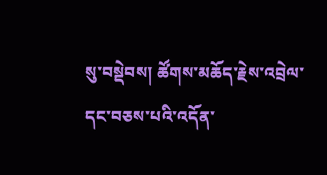སུ་བསྡེབས། ཚོགས་མཆོད་རྗེས་འབྲེལ་དང་བཅས་པའི་འདོན་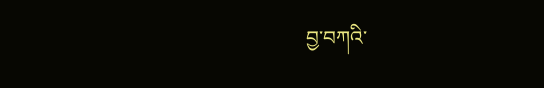བྱ་བཀའི་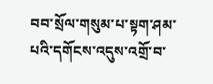བབ་སྲོལ་གསུམ་པ་སྟག་ཤམ་པའི་དགོངས་འདུས་འགྲོ་བ་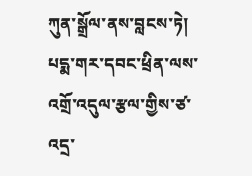ཀུན་སྒྲོལ་ནས་བླངས་ཏེ། པདྨ་གར་དབང་ཕྲིན་ལས་འགྲོ་འདུལ་རྩལ་གྱིས་ཙ་འདྲ་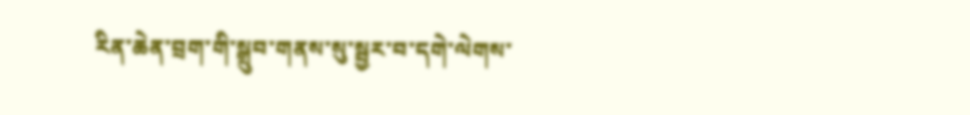རིན་ཆེན་བྲག་གི་སྒྲུབ་གནས་སུ་སྦྱར་བ་དགེ་ལེགས་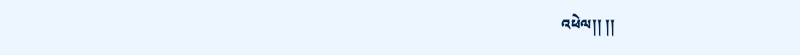འཕེལ།། །།